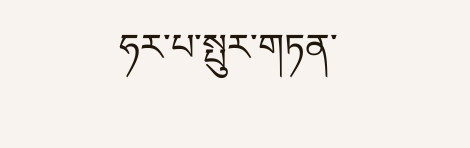ཧར་པ་སྤུར་གཏན་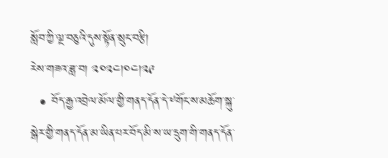སློབ་ཀྱི་ལྔ་བཅུའི་དུས་སྟོན་སྲུང་བརྩི།
རེས་གཟའ་ཟླ་བ། ༢༠༢༤།༠༤།༢༩
  • བོད་རྒྱ་འབྲེལ་མོལ་གྱི་གནད་དོན་དེ་༸གོང་ས་མཆོག་སྐུ་སྒེར་གྱི་གནད་དོན་མ་ཡིན་པར་བོད་མི་ས་ཡ་དྲུག་གི་གནད་དོན་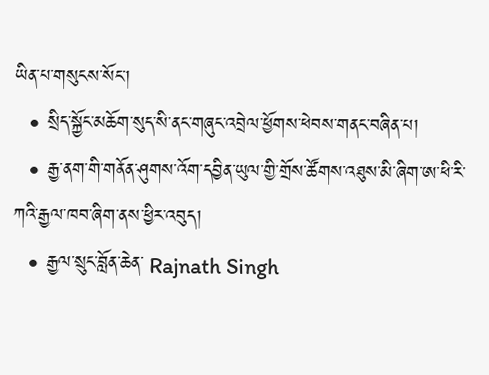ཡིན་པ་གསུངས་སོང་།
  • སྲིད་སྐྱོང་མཆོག་སུད་སི་ནང་གཞུང་འབྲེལ་ཕྱོགས་ཕེབས་གནང་བཞིན་པ།
  • རྒྱ་ནག་གི་གནོན་ཤུགས་འོག་དབྱིན་ཡུལ་གྱི་གྲོས་ཚོགས་འཐུས་མི་ཞིག་ཨ་ཕི་རི་ཀའི་རྒྱལ་ཁབ་ཞིག་ནས་ཕྱིར་འབུད།
  • རྒྱལ་སྲུང་བློན་ཆེན་ Rajnath Singh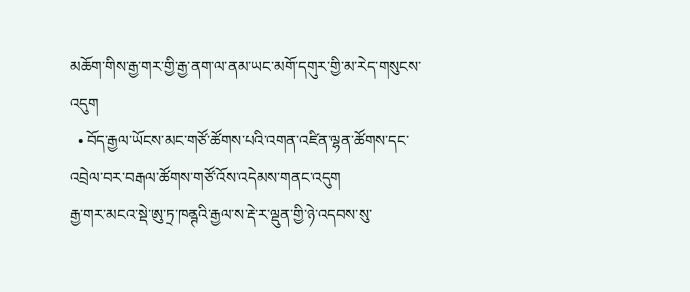མཆོག་གིས་རྒྱ་གར་གྱི་རྒྱ་ནག་ལ་ནམ་ཡང་མགོ་དགུར་གྱི་མ་རེད་གསུངས་འདུག
  • བོད་རྒྱལ་ཡོངས་མང་གཙོ་ཚོགས་པའི་འགན་འཛིན་ལྷན་ཚོགས་དང་འབྲེལ་བར་བརྒལ་ཚོགས་གཙོ་འོས་འདེམས་གནང་འདུག
རྒྱ་གར་མངའ་སྡེ་ཨུ་ཏྲ་ཁནྚའི་རྒྱལ་ས་རྡེ་ར་ལྡུན་གྱི་ཉེ་འདབས་སུ་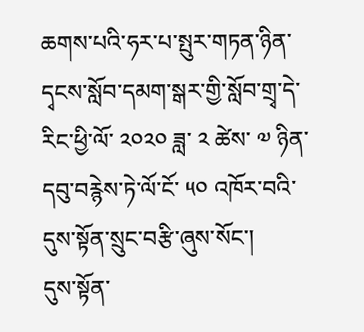ཆགས་པའི་ཧར་པ་སྤུར་གཏན་ཉིན་དྭངས་སློབ་དམག་སྒར་གྱི་སློབ་གྲྭ་དེ་རིང་ཕྱི་ལོ་ ༢༠༢༠ ཟླ་ ༢ ཚེས་ ༧ ཉིན་དབུ་བརྙེས་ཏེ་ལོ་ངོ་ ༥༠ འཁོར་བའི་དུས་སྟོན་སྲུང་བརྩི་ཞུས་སོང་།
དུས་སྟོན་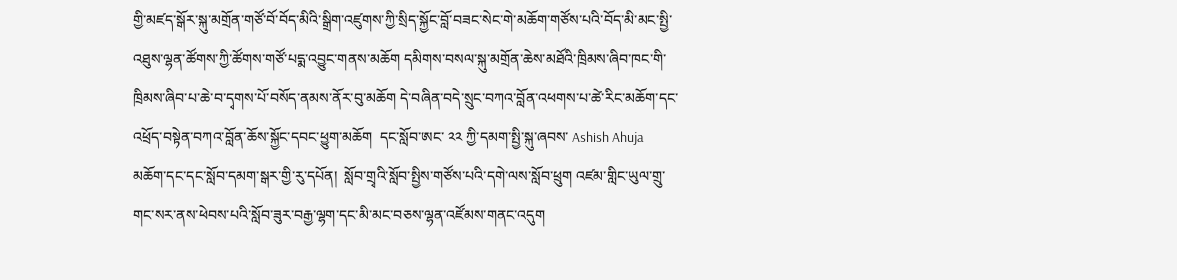གྱི་མཛད་སྒོར་སྐུ་མགྲོན་གཙོ་བོ་བོད་མིའི་སྒྲིག་འཛུགས་ཀྱི་སྲིད་སྐྱོང་བློ་བཟང་སེང་གེ་མཆོག་གཙོས་པའི་བོད་མི་མང་སྤྱི་འཐུས་ལྷན་ཚོགས་ཀྱི་ཚོགས་གཙོ་པདྨ་འབྱུང་གནས་མཆོག དམིགས་བསལ་སྐུ་མགྲོན་ཆེས་མཐོའི་ཁྲིམས་ཞིབ་ཁང་གི་ཁྲིམས་ཞིབ་པ་ཆེ་བ་དྭགས་པོ་བསོད་ནམས་ནོར་བུ་མཆོག དེ་བཞིན་བདེ་སྲུང་བཀའ་བློན་འཕགས་པ་ཚེ་རིང་མཆོག་དང་འཕྲོད་བསྟེན་བཀའ་བློན་ཆོས་སྐྱོང་དབང་ཕྱུག་མཆོག  དང་སློབ་ཨང་ ༢༢ ཀྱི་དམག་སྤྱི་སྐུ་ཞབས་ Ashish Ahuja མཆོག་དང་དང་སློབ་དམག་སྒར་གྱི་རུ་དཔོན།  སློབ་གྲྭའི་སློབ་སྤྱིས་གཙོས་པའི་དགེ་ལས་སློབ་ཕྲུག འཛམ་གླིང་ཡུལ་གྲུ་གང་སར་ནས་ཕེབས་པའི་སློབ་ཟུར་བརྒྱ་ལྷག་དང་མི་མང་བཅས་ལྷན་འཛོམས་གནང་འདུག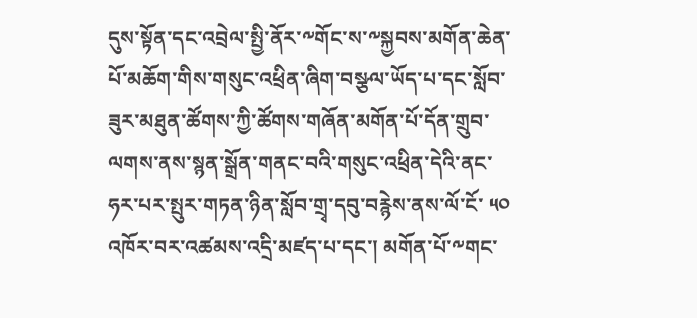དུས་སྟོན་དང་འབྲེལ་སྤྱི་ནོར་༸གོང་ས་༸སྐྱབས་མགོན་ཆེན་པོ་མཆོག་གིས་གསུང་འཕྲིན་ཞིག་བསྩལ་ཡོད་པ་དང་སློབ་ཟུར་མཐུན་ཚོགས་ཀྱི་ཚོགས་གཞོན་མགོན་པོ་དོན་གྲུབ་ལགས་ནས་སྙན་སྒྲོན་གནང་བའི་གསུང་འཕྲིན་དེའི་ནང་ཧར་པར་སྤུར་གཏན་ཉིན་སློབ་གྲྭ་དབུ་བརྙེས་ནས་ལོ་ངོ་ ༥༠ འཁོར་བར་འཚམས་འདྲི་མཛད་པ་དང་། མགོན་པོ་༸གང་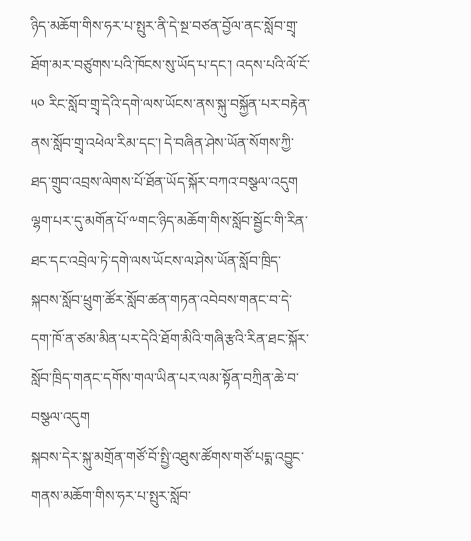ཉིད་མཆོག་གིས་ཧར་པ་སྤུར་ནི་དེ་སྔ་བཙན་བྱོལ་ནང་སློབ་གྲྭ་ཐོག་མར་བཙུགས་པའི་ཁོངས་སུ་ཡོད་པ་དང་། འདས་པའི་ལོ་ངོ་ ༥༠ རིང་སློབ་གྲྭ་དེའི་དགེ་ལས་ཡོངས་ནས་སྐུ་བསྐྱོན་པར་བརྟེན་ནས་སློབ་གྲྭ་འཕེལ་རིམ་དང་། དེ་བཞིན་ཤེས་ཡོན་སོགས་ཀྱི་ཐད་གྲུབ་འབྲས་ལེགས་པོ་ཐོན་ཡོད་སྐོར་བཀའ་བསྩལ་འདུག ལྷག་པར་དུ་མགོན་པོ་༸གང་ཉིད་མཆོག་གིས་སློབ་སྦྱོང་གི་རིན་ཐང་དང་འབྲེལ་ཏེ་དགེ་ལས་ཡོངས་ལ་ཤེས་ཡོན་སློབ་ཁྲིད་སྐབས་སློབ་ཕྲུག་ཚོར་སློབ་ཚན་གཏན་འབེབས་གནང་བ་དེ་དག་ཁོ་ན་ཙམ་མིན་པར་དེའི་ཐོག་མིའི་གཞི་རྩའི་རིན་ཐང་སྐོར་སློབ་ཁྲིད་གནང་དགོས་གལ་ཡིན་པར་ལམ་སྟོན་བཀྲིན་ཆེ་བ་བསྩལ་འདུག
སྐབས་དེར་སྐུ་མགྲོན་གཙོ་བོ་སྤྱི་འཐུས་ཚོགས་གཙོ་པདྨ་འབྱུང་གནས་མཆོག་གིས་ཧར་པ་སྤུར་སློབ་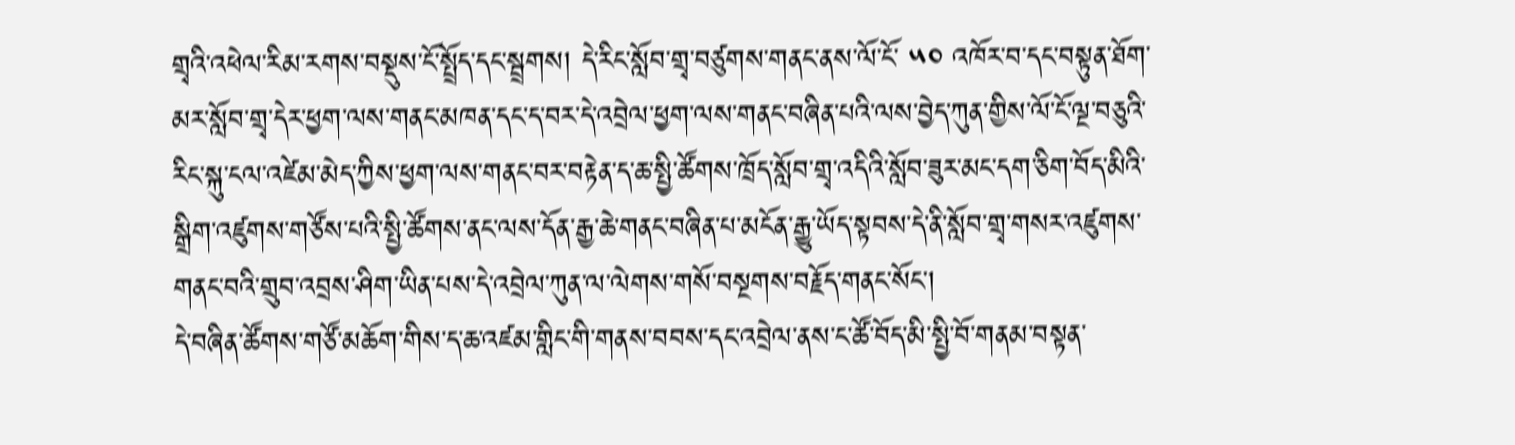གྲྭའི་འཕེལ་རིམ་རགས་བསྡུས་ངོ་སྤྲོད་དང་སྦྲགས། དེ་རིང་སློབ་གྲྭ་བཙུགས་གནང་ནས་ལོ་ངོ་ ༥༠ འཁོར་བ་དང་བསྟུན་ཐོག་མར་སློབ་གྲྭ་དེར་ཕྱག་ལས་གནང་མཁན་དང་ད་བར་དེ་འབྲེལ་ཕྱག་ལས་གནང་བཞིན་པའི་ལས་བྱེད་ཀུན་གྱིས་ལོ་ངོ་ལྔ་བཅུའི་རིང་སྐུ་ངལ་འཛེམ་མེད་ཀྱིས་ཕྱག་ལས་གནང་བར་བརྟེན་ད་ཆ་སྤྱི་ཚོགས་ཁྲོད་སློབ་གྲྭ་འདིའི་སློབ་ཟུར་མང་དག་ཅིག་བོད་མིའི་སྒྲིག་འཛུགས་གཙོས་པའི་སྤྱི་ཚོགས་ནང་ལས་དོན་རྒྱ་ཆེ་གནང་བཞིན་པ་མངོན་རྒྱུ་ཡོད་སྟབས་དེ་ནི་སློབ་གྲྭ་གསར་འཛུགས་གནང་བའི་གྲུབ་འབྲས་ཤིག་ཡིན་པས་དེ་འབྲེལ་ཀུན་ལ་ལེགས་གསོ་བསྔགས་བརྗོད་གནང་སོང་།
དེ་བཞིན་ཚོགས་གཙོ་མཆོག་གིས་ད་ཆ་འཛམ་གླིང་གི་གནས་བབས་དང་འབྲེལ་ནས་ང་ཚོ་བོད་མི་སྤྱི་བོ་གནམ་བསྟན་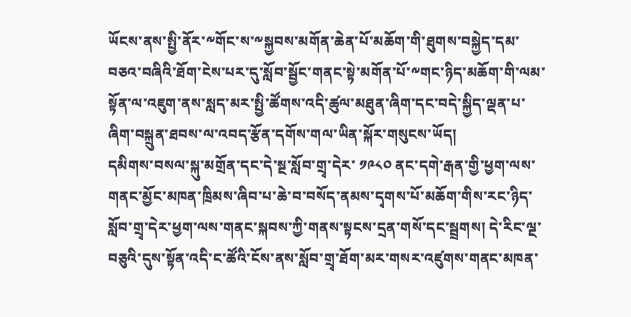ཡོངས་ནས་སྤྱི་ནོར་༸གོང་ས་༸སྐྱབས་མགོན་ཆེན་པོ་མཆོག་གི་ཐུགས་བསྐྱེད་དམ་བཅའ་བཞིའི་ཐོག་ངེས་པར་དུ་སློབ་སྦྱོང་གནང་སྟེ་མགོན་པོ་༸གང་ཉིད་མཆོག་གི་ལམ་སྟོན་ལ་འཇུག་ནས་སླད་མར་སྤྱི་ཚོགས་འདི་ཚུལ་མཐུན་ཞིག་དང་བདེ་སྐྱིད་ལྡན་པ་ཞིག་བསྐྲུན་ཐབས་ལ་འབད་རྩོན་དགོས་གལ་ཡིན་སྐོར་གསུངས་ཡོད།
དམིགས་བསལ་སྐུ་མགྲོན་དང་དེ་སྔ་སློབ་གྲྭ་དེར་ ༡༩༨༠ ནང་དགེ་རྒན་གྱི་ཕྱག་ལས་གནང་མྱོང་མཁན་ཁྲིམས་ཞིབ་པ་ཆེ་བ་བསོད་ནམས་དྭགས་པོ་མཆོག་གིས་རང་ཉིད་སློབ་གྲྭ་དེར་ཕྱག་ལས་གནང་སྐབས་ཀྱི་གནས་སྟངས་དྲན་གསོ་དང་སྦྲགས། དེ་རིང་ལྔ་བཅུའི་དུས་སྟོན་འདི་ང་ཚོའི་ངོས་ནས་སློབ་གྲྭ་ཐོག་མར་གསར་འཛུགས་གནང་མཁན་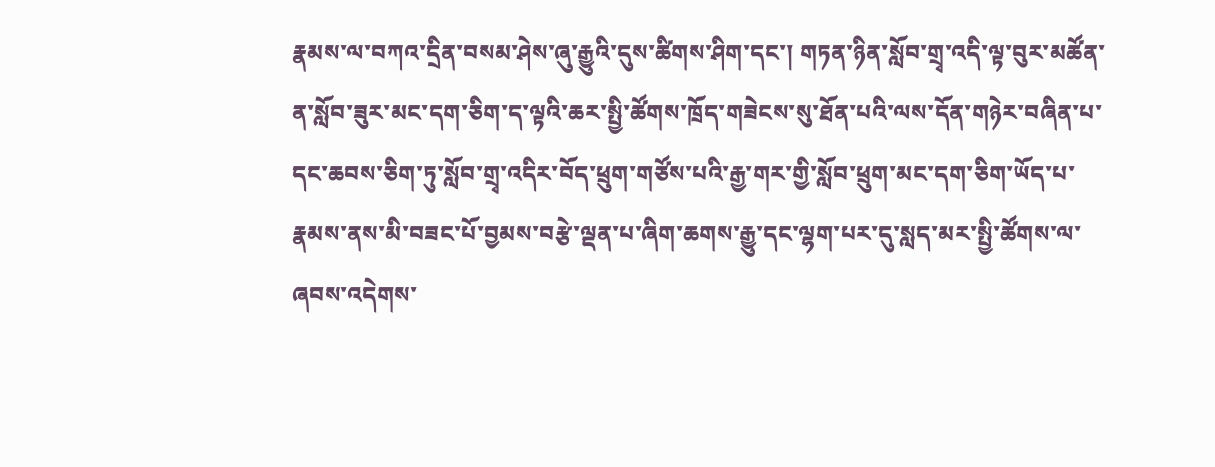རྣམས་ལ་བཀའ་དྲིན་བསམ་ཤེས་ཞུ་རྒྱུའི་དུས་ཚིགས་ཤིག་དང་། གཏན་ཉིན་སློབ་གྲྭ་འདི་ལྟ་བུར་མཚོན་ན་སློབ་ཟུར་མང་དག་ཅིག་ད་ལྟའི་ཆར་སྤྱི་ཚོགས་ཁྲོད་གཟེངས་སུ་ཐོན་པའི་ལས་དོན་གཉེར་བཞིན་པ་དང་ཆབས་ཅིག་ཏུ་སློབ་གྲྭ་འདིར་བོད་ཕྲུག་གཙོས་པའི་རྒྱ་གར་གྱི་སློབ་ཕྲུག་མང་དག་ཅིག་ཡོད་པ་རྣམས་ནས་མི་བཟང་པོ་བྱམས་བརྩེ་ལྡན་པ་ཞིག་ཆགས་རྒྱུ་དང་ལྷག་པར་དུ་སླད་མར་སྤྱི་ཚོགས་ལ་ཞབས་འདེགས་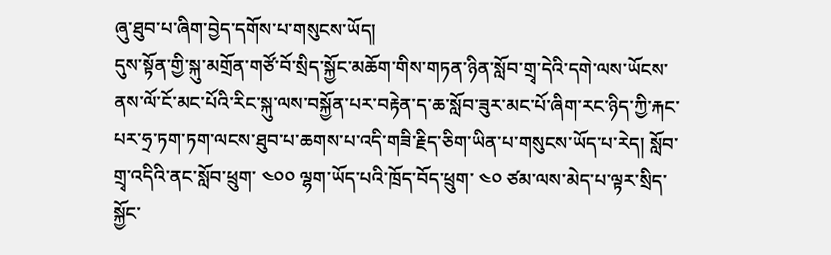ཞུ་ཐུབ་པ་ཞིག་བྱེད་དགོས་པ་གསུངས་ཡོད།
དུས་སྟོན་གྱི་སྐུ་མགྲོན་གཙོ་བོ་སྲིད་སྐྱོང་མཆོག་གིས་གཏན་ཉིན་སློབ་གྲྭ་དེའི་དགེ་ལས་ཡོངས་ནས་ལོ་ངོ་མང་པོའི་རིང་སྐུ་ལས་བསྐྱོན་པར་བརྟེན་ད་ཆ་སློབ་ཟུར་མང་པོ་ཞིག་རང་ཉིད་ཀྱི་རྐང་པར་ཧྲ་ཏག་ཏག་ལངས་ཐུབ་པ་ཆགས་པ་འདི་གཟི་རྗིད་ཅིག་ཡིན་པ་གསུངས་ཡོད་པ་རེད། སློབ་གྲྭ་འདིའི་ནང་སློབ་ཕྲུག་ ༤༠༠ ལྷག་ཡོད་པའི་ཁྲོད་བོད་ཕྲུག་ ༤༠ ཙམ་ལས་མེད་པ་ལྟར་སྲིད་སྐྱོང་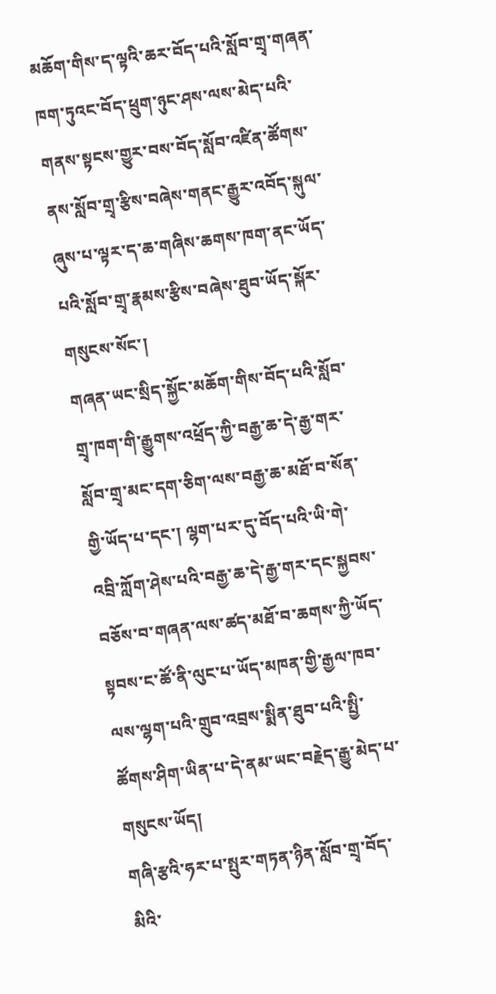མཆོག་གིས་ད་ལྟའི་ཆར་བོད་པའི་སློབ་གྲྭ་གཞན་ཁག་ཏུའང་བོད་ཕྲུག་ཉུང་ཤས་ལས་མེད་པའི་གནས་སྟངས་གྱུར་བས་བོད་སློབ་འཛིན་ཚོགས་ནས་སློབ་གྲྭ་རྩིས་བཞེས་གནང་རྒྱུར་འབོད་སྐུལ་ཞུས་པ་ལྟར་ད་ཆ་གཞིས་ཆགས་ཁག་ནང་ཡོད་པའི་སློབ་གྲྭ་རྣམས་རྩིས་བཞེས་ཐུབ་ཡོད་སྐོར་གསུངས་སོང་།
གཞན་ཡང་སྲིད་སྐྱོང་མཆོག་གིས་བོད་པའི་སློབ་གྲྭ་ཁག་གི་རྒྱུགས་འཕྲོད་ཀྱི་བརྒྱ་ཆ་དེ་རྒྱ་གར་སློབ་གྲྭ་མང་དག་ཅིག་ལས་བརྒྱ་ཆ་མཐོ་བ་སོན་གྱི་ཡོད་པ་དང་། ལྷག་པར་དུ་བོད་པའི་ཡི་གེ་འབྲི་ཀློག་ཤེས་པའི་བརྒྱ་ཆ་དེ་རྒྱ་གར་དང་སྐྱབས་བཅོས་བ་གཞན་ལས་ཚད་མཐོ་བ་ཆགས་ཀྱི་ཡོད་སྟབས་ང་ཚོ་ནི་ལུང་པ་ཡོད་མཁན་གྱི་རྒྱལ་ཁབ་ལས་ལྷག་པའི་གྲུབ་འབྲས་སྨིན་ཐུབ་པའི་སྤྱི་ཚོགས་ཤིག་ཡིན་པ་དེ་ནམ་ཡང་བརྗེད་རྒྱུ་མེད་པ་གསུངས་ཡོད།
གཞི་རྩའི་ཧར་པ་སྤུར་གཏན་ཉིན་སློབ་གྲྭ་བོད་མིའི་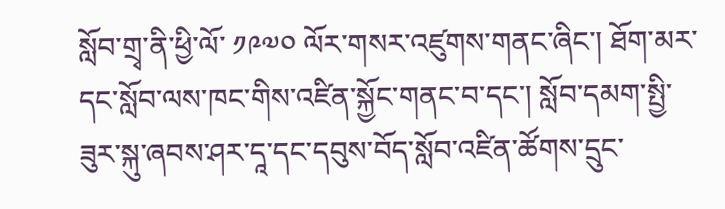སློབ་གྲྭ་ནི་ཕྱི་ལོ་ ༡༩༧༠ ལོར་གསར་འཛུགས་གནང་ཞིང་། ཐོག་མར་དང་སློབ་ལས་ཁང་གིས་འཛིན་སྐྱོང་གནང་བ་དང་། སློབ་དམག་སྤྱི་ཟུར་སྐུ་ཞབས་ཤར་དཱ་དང་དབུས་བོད་སློབ་འཛིན་ཚོགས་དྲུང་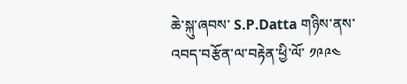ཆེ་སྐུ་ཞབས་ S.P.Datta གཉིས་ནས་འབད་བརྩོན་ལ་བརྟེན་ཕྱི་ལོ་ ༡༩༩༤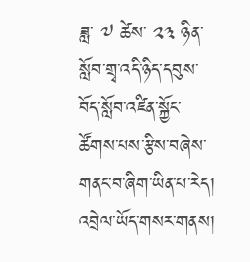ཟླ་ ༧ ཚེས་ ༢༣ ཉིན་སློབ་གྲྭ་འདི་ཉིད་དབུས་བོད་སློབ་འཛིན་སྐྱོང་ཚོགས་པས་རྩིས་བཞེས་གནང་བ་ཞིག་ཡིན་པ་རེད།
འབྲེལ་ཡོད་གསར་གནས།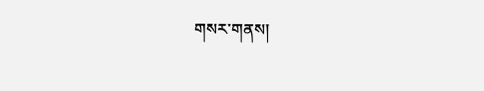གསར་གནས།